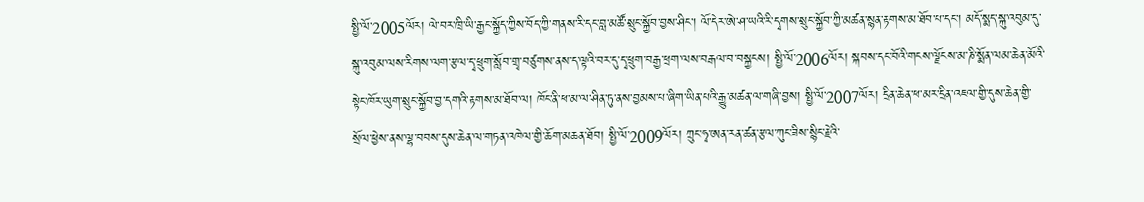སྤྱི་ལོ་2005ལོར། ལེ་བར་ཁྲི་ཡི་རྒྱང་སྐྱོད་ཀྱིས་བོད་ཀྱི་གནས་རི་དང་བླ་མཚོ་སྲུང་སྐྱོབ་བྱས་ཤིང་། ལོ་དེར་ཨེ་ཤ་ཡའི་རི་དྭགས་སྲུང་སྐྱོབ་ཀྱི་མཚན་སྙན་རྟགས་མ་ཐོབ་པ་དང་། མདོ་སྨད་སྐུ་འབུམ་དུ་སྐུ་འབུམ་ལས་རིགས་ལག་རྩལ་དྭ་ཕྲུག་སློབ་གྲྭ་བཙུགས་ནས་ད་ལྟའི་བར་དུ་དྭ་ཕྲུག་བརྒྱ་ཕྲག་ལས་བརྒལ་བ་བསྐྱངས། སྤྱི་ལོ་2006ལོར། སྐབས་དང་བོའི་གངས་ལྗོངས་མ་ཎི་སྨོན་ལམ་ཆེན་མོའི་སྟེང་ཁོར་ཡུག་སྲུང་སྐྱོབ་བྱ་དགའི་རྟགས་མ་ཐོབ་ལ། ཁོང་ནི་ཕ་མ་ལ་ཤིན་ཏུ་ནས་བྱམས་པ་ཞིག་ཡིན་པའི་རྒྱུ་མཚན་ལ་གཞི་བྱས། སྤྱི་ལོ་2007ལོར། དྲིན་ཆེན་ཕ་མར་དྲིན་འཇལ་གྱི་དུས་ཆེན་གྱི་སྲོལ་ཕྱེས་ནས་ལྷ་བབས་དུས་ཆེན་ལ་གཏན་འཁེལ་གྱི་ཆོག་མཆན་ཐོབ། སྤྱི་ལོ་2009ལོར། ཀྲུང་ཧྭ་ཨན་རན་ཚན་རྩལ་ཀུང་ཟིས་སྙིང་རྗེའི་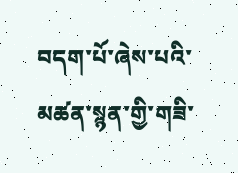བདག་པོ་ཞེས་པའི་མཚན་སྙན་གྱི་གཟི་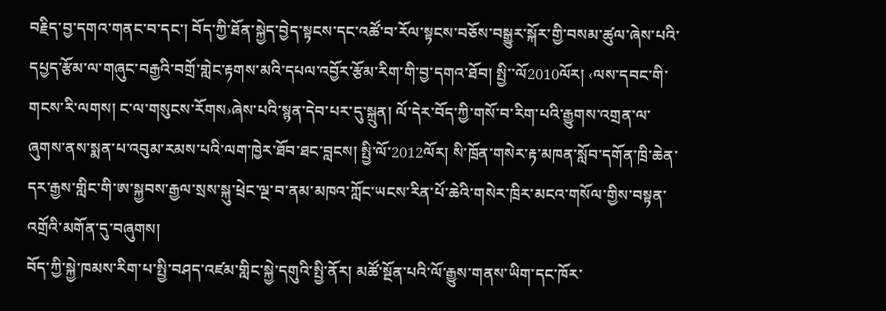བརྗིད་བྱ་དགའ་གནང་བ་དང་། བོད་ཀྱི་ཐོན་སྐྱེད་བྱེད་སྟངས་དང་འཚོ་བ་རོལ་སྟངས་བཅོས་བསྒྱུར་སྐོར་གྱི་བསམ་ཚུལ་ཞེས་པའི་དཔྱད་རྩོམ་ལ་གཞུང་བརྒྱའི་བགྲོ་གླེང་རྟགས་མའི་དཔལ་འབྱོར་རྩོམ་རིག་གི་བྱ་དགའ་ཐོབ། སྤྱི་་ལོ2010ལོར། ‹ལས་དབང་གི་གངས་རི་ལགས། ང་ལ་གསུངས་རོགས›ཞེས་པའི་སྙན་དེབ་པར་དུ་སྐྲུན། ལོ་དེར་བོད་ཀྱི་གསོ་བ་རིག་པའི་རྒྱུགས་འགྲན་ལ་ཞུགས་ནས་སྨན་པ་འབུམ་རམས་པའི་ལག་ཁྱེར་ཐོབ་ཐང་བླངས། སྤྱི་ལོ་2012ལོར། སི་ཁྲོན་གསེར་རྟ་མཁན་སློབ་དགོན་ཁྲི་ཆེན་དར་རྒྱས་གླིང་གི་ཨ་སྐྱབས་རྒྱལ་སྲས་སྐུ་ཕྲེང་ལྔ་བ་ནམ་མཁའ་ཀློང་ཡངས་རིན་པོ་ཆེའི་གསེར་ཁྲིར་མངའ་གསོལ་གྱིས་བསྟན་འགྲོའི་མགོན་དུ་བཞུགས།
བོད་ཀྱི་སྐྱེ་ཁམས་རིག་པ་སྤྱི་བཤད་འཛམ་གླིང་སྐྱེ་དགུའི་སྤྱི་ནོར། མཚོ་སྔོན་པའི་ལོ་རྒྱུས་གནས་ཡིག་དང་ཁོར་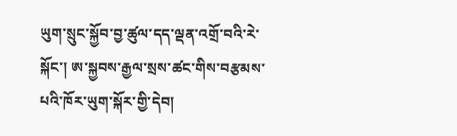ཡུག་སྲུང་སྐྱོབ་བྱ་ཚུལ་དད་ལྡན་འགྲོ་བའི་རེ་སྐོང་། ཨ་སྐྱབས་རྒྱལ་སྲས་ཚང་གིས་བརྩམས་པའི་ཁོར་ཡུག་སྐོར་གྱི་དེབ།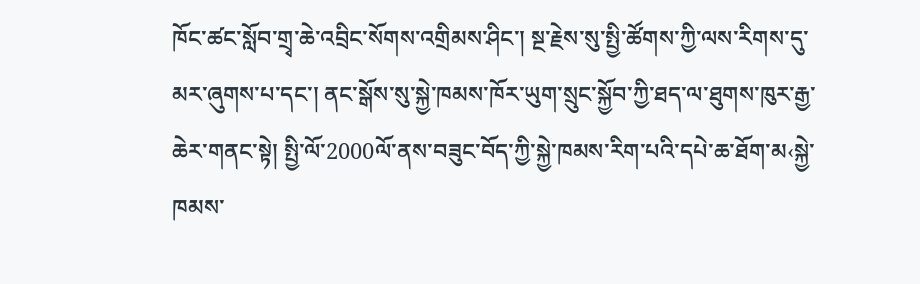ཁོང་ཚང་སློབ་གྲྭ་ཆེ་འབྲིང་སོགས་འགྲིམས་ཤིང་། སྔ་རྗེས་སུ་སྤྱི་ཚོགས་ཀྱི་ལས་རིགས་དུ་མར་ཞུགས་པ་དང་། ནང་སྒོས་སུ་སྐྱེ་ཁམས་ཁོར་ཡུག་སྲུང་སྐྱོབ་ཀྱི་ཐད་ལ་ཐུགས་ཁུར་རྒྱ་ཆེར་གནང་སྟེ། སྤྱི་ལོ་2000ལོ་ནས་བཟུང་བོད་ཀྱི་སྐྱེ་ཁམས་རིག་པའི་དཔེ་ཆ་ཐོག་མ‹སྐྱེ་ཁམས་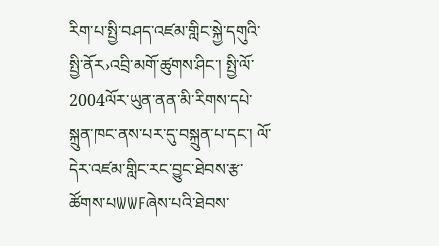རིག་པ་སྤྱི་བཤད་འཛམ་གླིང་སྐྱེ་དགུའི་སྤྱི་ནོར›འབྲི་མགོ་ཚུགས་ཤིང་། སྤྱི་ལོ་2004ལོར་ཡུན་ནན་མི་རིགས་དཔེ་སྐྲུན་ཁང་ནས་པར་དུ་བསྐྲུན་པ་དང་། ལོ་དེར་འཛམ་གླིང་རང་བྱུང་ཐེབས་རྩ་ཚོགས་པWWFཞེས་པའི་ཐེབས་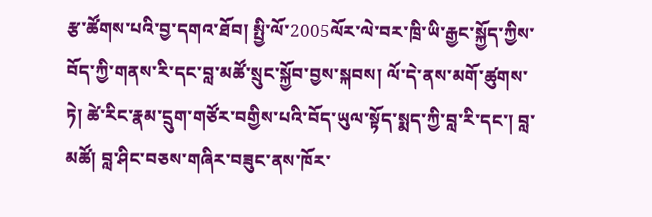རྩ་ཚོགས་པའི་བྱ་དགའ་ཐོབ། སྤྱི་ལོ་2005ལོར་ལེ་བར་ཁྲི་ཡི་རྒྱང་སྐྱོད་ཀྱིས་བོད་ཀྱི་གནས་རི་དང་བླ་མཚོ་སྲུང་སྐྱོབ་བྱས་སྐབས། ལོ་དེ་ནས་མགོ་ཚུགས་ཏེ། ཚེ་རིང་རྣམ་དྲུག་གཙོར་བགྱིས་པའི་བོད་ཡུལ་སྟོད་སྨད་ཀྱི་བླ་རི་དང་། བླ་མཚོ། བླ་ཤིང་བཅས་གཞིར་བཟུང་ནས་ཁོར་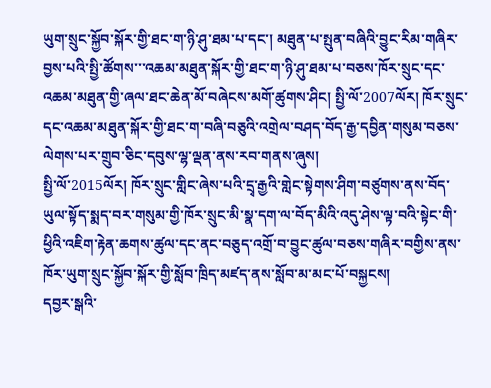ཡུག་སྲུང་སྐྱོབ་སྐོར་གྱི་ཐང་ག་ཉི་ཤུ་ཐམ་པ་དང་། མཐུན་པ་སྤུན་བཞིའི་བྱུང་རིམ་གཞིར་བྱས་པའི་སྤྱི་ཚོགས་་་འཆམ་མཐུན་སྐོར་གྱི་ཐང་ག་ཉི་ཤུ་ཐམ་པ་བཅས་ཁོར་སྲུང་དང་འཆམ་མཐུན་གྱི་ཞལ་ཐང་ཆེན་མོ་བཞེངས་མགོ་ཚུགས་ཤིང། སྤྱི་ལོ་2007ལོར། ཁོར་སྲུང་དང་འཆམ་མཐུན་སྐོར་གྱི་ཐང་ག་བཞི་བཅུའི་འགྲེལ་བཤད་བོད་རྒྱ་དབྱིན་གསུམ་བཅས་ལེགས་པར་གྲུབ་ཅིང་དབུས་ལྷ་ལྡན་ནས་རབ་གནས་ཞུས།
སྤྱི་ལོ་2015ལོར། ཁོར་སྲུང་གླིང་ཞེས་པའི་དྲྭ་རྒྱའི་གླེང་སྟེགས་ཤིག་བཙུགས་ནས་བོད་ཡུལ་སྟོད་སྨད་བར་གསུམ་གྱི་ཁོར་སྲུང་མི་སྣ་དག་ལ་བོད་མིའི་འདུ་ཤེས་ལྟ་བའི་སྟེང་གི་ཕྱིའི་འཇིག་རྟེན་ཆགས་ཚུལ་དང་ནང་བཅུད་འགྲོ་བ་བྱུང་ཚུལ་བཅས་གཞིར་བགྱིས་ནས་ཁོར་ཡུག་སྲུང་སྐྱོབ་སྐོར་གྱི་སློབ་ཁྲིད་མཛད་ནས་སློབ་མ་མང་པོ་བསྐྱངས།
དབྱར་སྒའི་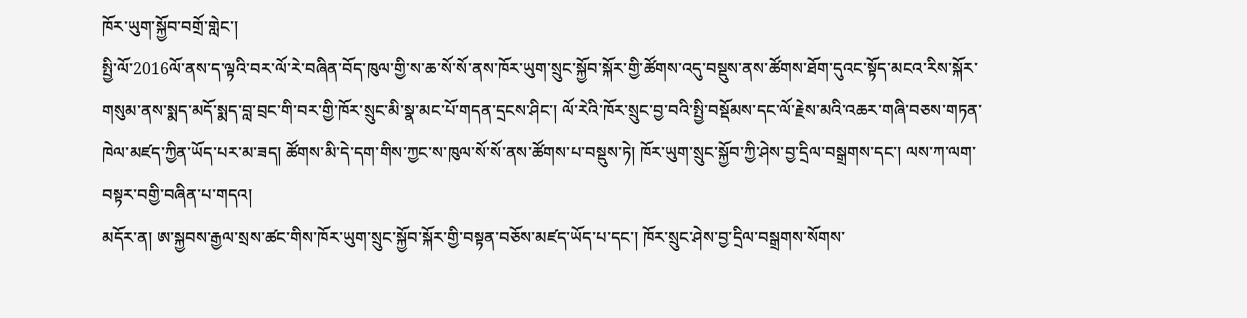ཁོར་ཡུག་སྐྱོབ་བགྲོ་གླེང་།
སྤྱི་ལོ་2016ལོ་ནས་ད་ལྟའི་བར་ལོ་རེ་བཞིན་བོད་ཁུལ་གྱི་ས་ཆ་སོ་སོ་ནས་ཁོར་ཡུག་སྲུང་སྐྱོབ་སྐོར་གྱི་ཚོགས་འདུ་བསྡུས་ནས་ཚོགས་ཐོག་དུའང་སྟོད་མངའ་རིས་སྐོར་གསུམ་ནས་སྨད་མདོ་སྨད་བླ་བྲང་གི་བར་གྱི་ཁོར་སྲུང་མི་སྣ་མང་པོ་གདན་དྲངས་ཤིང་། ལོ་རེའི་ཁོར་སྲུང་བྱ་བའི་སྤྱི་བསྡོམས་དང་ལོ་རྗེས་མའི་འཆར་གཞི་བཅས་གཏན་ཁེལ་མཛད་ཀྱིན་ཡོད་པར་མ་ཟད། ཚོགས་མི་དེ་དག་གིས་ཀྱང་ས་ཁུལ་སོ་སོ་ནས་ཚོགས་པ་བསྡུས་ཏེ། ཁོར་ཡུག་སྲུང་སྐྱོབ་ཀྱི་ཤེས་བྱ་དྲིལ་བསྒྲགས་དང་། ལས་ཀ་ལག་བསྟར་བགྱི་བཞིན་པ་གདའ།
མདོར་ན། ཨ་སྐྱབས་རྒྱལ་སྲས་ཚང་གིས་ཁོར་ཡུག་སྲུང་སྐྱོབ་སྐོར་གྱི་བསྟན་བཅོས་མཛད་ཡོད་པ་དང་། ཁོར་སྲུང་ཤེས་བྱ་དྲིལ་བསྒྲགས་སོགས་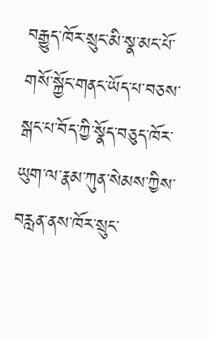བརྒྱུད་ཁོར་སྲུང་མི་སྣ་མང་པོ་གསོ་སྐྱོང་གནང་ཡོད་པ་བཅས་སྒང་པ་བོད་ཀྱི་སྣོད་བཅུད་ཁོར་ཡུག་ལ་རྣམ་ཀུན་སེམས་ཀྱིས་བརླན་ནས་ཁོར་སྲུང་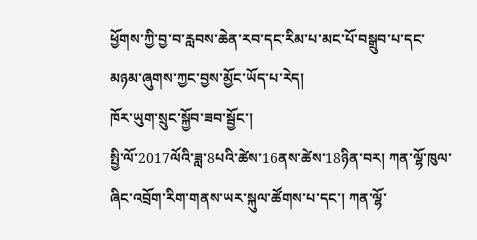ཕྱོགས་ཀྱི་བྱ་བ་རླབས་ཆེན་རབ་དང་རིམ་པ་མང་པོ་བསྒྲུབ་པ་དང་མཉམ་ཞུགས་ཀྱང་བྱས་མྱོང་ཡོད་པ་རེད།
ཁོར་ཡུག་སྲུང་སྐྱོབ་ཟབ་སྦྱོང་།
སྤྱི་ལོ་2017ལོའི་ཟླ་8པའི་ཚེས་16ནས་ཚེས་18ཉིན་བར། ཀན་ལྷོ་ཁུལ་ཞིང་འབྲོག་རིག་གནས་ཡར་སྐུལ་ཚོགས་པ་དང་། ཀན་ལྷོ་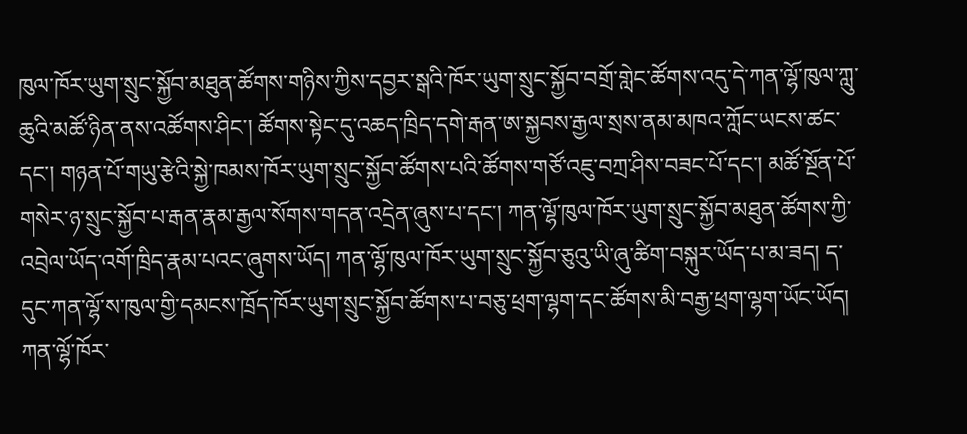ཁུལ་ཁོར་ཡུག་སྲུང་སྐྱོབ་མཐུན་ཚོགས་གཉིས་ཀྱིས་དབྱར་སྒའི་ཁོར་ཡུག་སྲུང་སྐྱོབ་བགྲོ་གླེང་ཚོགས་འདུ་དེ་ཀན་ལྷོ་ཁུལ་ཀླུ་ཆུའི་མཚོ་ཉིན་ནས་འཚོགས་ཤིང་། ཚོགས་སྟེང་དུ་འཆད་ཁྲིད་དགེ་རྒན་ཨ་སྐྱབས་རྒྱལ་སྲས་ནམ་མཁའ་ཀློང་ཡངས་ཚང་དང་། གཉན་པོ་གཡུ་རྩེའི་སྐྱེ་ཁམས་ཁོར་ཡུག་སྲུང་སྐྱོབ་ཚོགས་པའི་ཚོགས་གཙོ་འཇུ་བཀྲ་ཤིས་བཟང་པོ་དང་། མཚོ་སྔོན་པོ་གསེར་ཉ་སྲུང་སྐྱོབ་པ་རྒན་རྣམ་རྒྱལ་སོགས་གདན་འདྲེན་ཞུས་པ་དང་། ཀན་ལྷོ་ཁུལ་ཁོར་ཡུག་སྲུང་སྐྱོབ་མཐུན་ཚོགས་ཀྱི་འབྲེལ་ཡོད་འགོ་ཁྲིད་རྣམ་པའང་ཞུགས་ཡོད། ཀན་ལྷོ་ཁུལ་ཁོར་ཡུག་སྲུང་སྐྱོབ་ཅུའུ་ཡི་ཞུ་ཚིག་བསྐུར་ཡོད་པ་མ་ཟད། ད་དུང་ཀན་ལྷོ་ས་ཁུལ་གྱི་དམངས་ཁྲོད་ཁོར་ཡུག་སྲུང་སྐྱོབ་ཚོགས་པ་བཅུ་ཕྲག་ལྷག་དང་ཚོགས་མི་བརྒྱ་ཕྲག་ལྷག་ཡོང་ཡོད། ཀན་ལྷོ་ཁོར་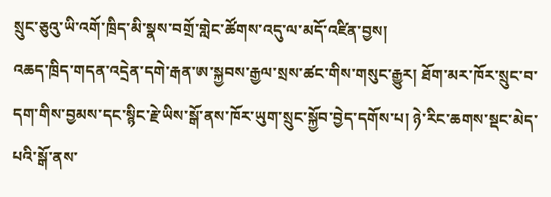སྲུང་ཅུའུ་ཡི་འགོ་ཁྲིད་མི་སྣས་བགྲོ་གླེང་ཚོགས་འདུ་ལ་མདོ་འཛིན་བྱས།
འཆད་ཁྲིད་གདན་འདྲེན་དགེ་རྒན་ཨ་སྐྱབས་རྒྱལ་སྲས་ཚང་གིས་གསུང་རྒྱུར། ཐོག་མར་ཁོར་སྲུང་བ་དག་གིས་བྱམས་དང་སྙིང་རྗེ་ཡིས་སྒོ་ནས་ཁོར་ཡུག་སྲུང་སྐྱོབ་བྱེད་དགོས་པ། ཉེ་རིང་ཆགས་སྡང་མེད་པའི་སྒོ་ནས་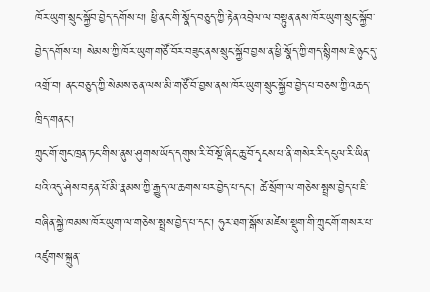ཁོར་ཡུག་སྲུང་སྐྱོབ་བྱེད་དགོས་པ། ཕྱི་ནང་གི་སྣོད་བཅུད་ཀྱི་རྟེན་འབྲེལ་ལ་བསྟུན་ནས་ཁོར་ཡུག་སྲུང་སྐྱོབ་བྱེད་དགོས་པ། སེམས་ཀྱི་ཁོར་ཡུག་གཙོ་བོར་བཟུང་ནས་སྲུང་སྐྱོབ་བྱས་ན་ཕྱི་སྣོད་ཀྱི་གད་སྙིགས་ཇེ་ཉུང་དུ་འགྲོ་བ། ནང་བཅུད་ཀྱི་སེམས་ཅན་ལས་མི་གཙོ་བོ་བྱས་ནས་ཁོར་ཡུག་སྲུང་སྐྱོབ་བྱེད་པ་བཅས་ཀྱི་འཆད་ཁྲིད་གནང་།
ཀྲུང་གོ་གུང་ཁྲན་ཏང་གིས་ནུས་ཤུགས་ཡོད་དགུས་རི་བོ་སྔོ་ཞིང་ཆུ་བོ་དྭངས་པ་ནི་གསེར་རི་དངུལ་རི་ཡིན་པའི་འདུ་ཤེས་བརྟན་པོ་མི་རྣམས་ཀྱི་རྒྱུད་ལ་ཆགས་པར་བྱེད་པ་དང་། ཚེ་སྲོག་ལ་གཅེས་སྤྲས་བྱེད་པ་ཇི་བཞིན་སྐྱེ་ཁམས་ཁོར་ཡུག་ལ་གཅེས་སྤྲས་བྱེད་པ་དང་། ཧུར་ཐག་སྒོས་མཛེས་སྡུག་གི་ཀྲུང་གོ་གསར་པ་འཛུགས་སྐྲུན་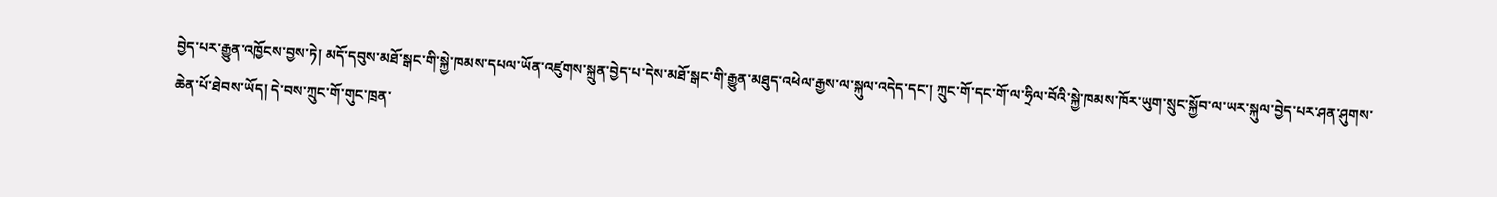བྱེད་པར་རྒྱུན་འཁྱོངས་བྱས་ཏེ། མདོ་དབུས་མཐོ་སྒང་གི་སྐྱེ་ཁམས་དཔལ་ཡོན་འཛུགས་སྐྲུན་བྱེད་པ་དེས་མཐོ་སྒང་གི་རྒྱུན་མཐུད་འཕེལ་རྒྱས་ལ་སྐུལ་འདེད་དང་། ཀྲུང་གོ་དང་གོ་ལ་ཧྲིལ་བོའི་སྐྱེ་ཁམས་ཁོར་ཡུག་སྲུང་སྐྱོབ་ལ་ཡར་སྐུལ་བྱེད་པར་ཤན་ཤུགས་ཆེན་པོ་ཐེབས་ཡོད། དེ་བས་ཀྲུང་གོ་གུང་ཁྲན་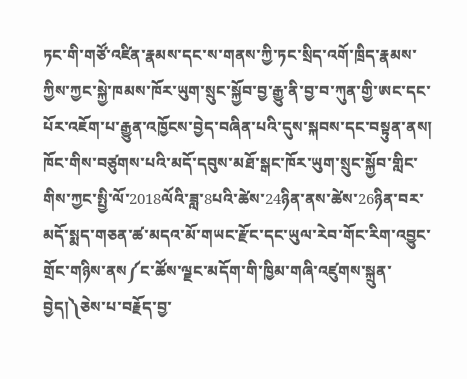ཏང་གི་གཙོ་འཛིན་རྣམས་དང་ས་གནས་ཀྱི་ཏང་སྲིད་འགོ་ཁྲིད་རྣམས་ཀྱིས་ཀྱང་སྐྱེ་ཁམས་ཁོར་ཡུག་སྲུང་སྐྱོབ་བྱ་རྒྱུ་ནི་བྱ་བ་ཀུན་གྱི་ཨང་དང་པོར་འཇོག་པ་རྒྱུན་འཁྱོངས་བྱེད་བཞིན་པའི་དུས་སྐབས་དང་བསྟུན་ནས། ཁོང་གིས་བཙུགས་པའི་མདོ་དབུས་མཐོ་སྒང་ཁོར་ཡུག་སྲུང་སྐྱོབ་གླིང་གིས་ཀྱང་སྤྱི་ལོ་2018ལོའི་ཟླ་8པའི་ཚེས་24ཉིན་ནས་ཚེས་26ཉིན་བར་མདོ་སྨད་གཅན་ཚ་མདའ་མོ་གཡང་རྫོང་དང་ཡུལ་རེབ་གོང་རིག་འབྱུང་གྲོང་གཉིས་ནས༼ང་ཚོས་ལྗང་མདོག་གི་ཁྱིམ་གཞི་འཛུགས་སྐྲུན་བྱེད།༽ཅེས་པ་བརྗོད་བྱ་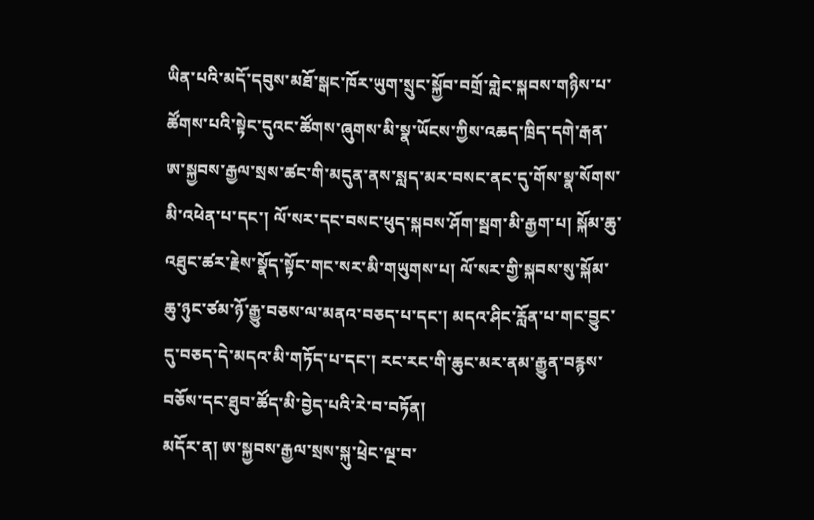ཡིན་པའི་མདོ་དབུས་མཐོ་སྒང་ཁོར་ཡུག་སྲུང་སྐྱོབ་བགྲོ་གླེང་སྐབས་གཉིས་པ་ཚོགས་པའི་སྟེང་དུའང་ཚོགས་ཞུགས་མི་སྣ་ཡོངས་ཀྱིས་འཆད་ཁྲིད་དགེ་རྒན་ཨ་སྐྱབས་རྒྱལ་སྲས་ཚང་གི་མདུན་ནས་སླད་མར་བསང་ནང་དུ་གོས་སྣ་སོགས་མི་འཕེན་པ་དང་། ལོ་སར་དང་བསང་ཕུད་སྐབས་ཤོག་སྦག་མི་རྒྱག་པ། སྐོམ་ཆུ་འཐུང་ཚར་རྗེས་སྣོད་སྟོང་གང་སར་མི་གཡུགས་པ། ལོ་སར་གྱི་སྐབས་སུ་སྐོམ་ཆུ་ཉུང་ཙམ་ཉོ་རྒྱུ་བཅས་ལ་མནའ་བཅད་པ་དང་། མདའ་ཤིང་རློན་པ་གང་བྱུང་དུ་བཅད་དེ་མདའ་མི་གཏོད་པ་དང་། རང་རང་གི་ཆུང་མར་ནམ་རྒྱུན་བརྙས་བཅོས་དང་ཐུབ་ཚོད་མི་བྱེད་པའི་རེ་བ་བཏོན།
མདོར་ན། ཨ་སྐྱབས་རྒྱལ་སྲས་སྐུ་ཕྲེང་ལྔ་བ་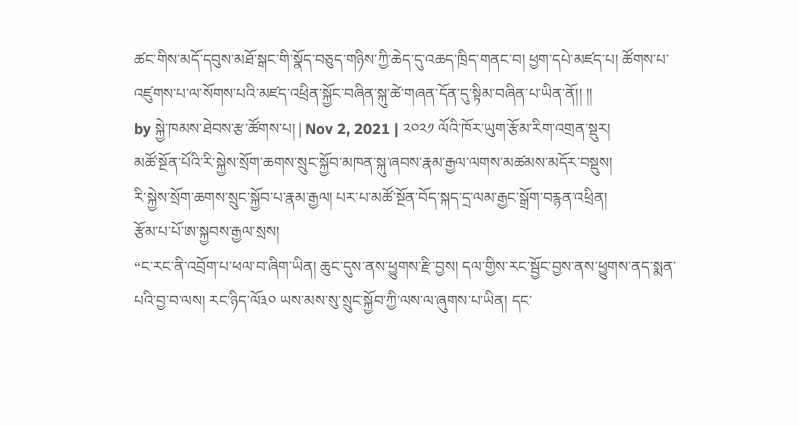ཚང་གིས་མདོ་དབུས་མཐོ་སྒང་གི་སྣོད་བཅུད་གཉིས་ཀྱི་ཆེད་དུ་འཆད་ཁྲིད་གནང་བ། ཕྱག་དཔེ་མཛད་པ། ཚོགས་པ་འཛུགས་པ་ལ་སོགས་པའི་མཛད་འཕྲིན་སྐྱོང་བཞིན་སྐུ་ཚེ་གཞན་དོན་དུ་སྟིམ་བཞིན་པ་ཡིན་ནོ།། །།
by སྐྱེ་ཁམས་ཐེབས་རྩ་ཚོགས་པ། | Nov 2, 2021 | ༢༠༢༡ ལོའི་ཁོར་ཡུག་རྩོམ་རིག་འགྲན་སྡུར།
མཚོ་སྔོན་པོའི་རི་སྐྱེས་སྲོག་ཆགས་སྲུང་སྐྱོབ་མཁན་སྐུ་ཞབས་རྣམ་རྒྱལ་ལགས་མཚམས་མདོར་བསྡུས།
རི་སྐྱེས་སྲོག་ཆགས་སྲུང་སྐྱོབ་པ་རྣམ་རྒྱལ། པར་པ་མཚོ་སྔོན་བོད་སྐད་དྲ་ལམ་རྒྱང་སྒྲོག་བརྙན་འཕྲིན།
རྩོམ་པ་པོ་ཨ་སྐྱབས་རྒྱལ་སྲས།
“ང་རང་ནི་འབྲོག་པ་ཕལ་བ་ཞིག་ཡིན། ཆུང་དུས་ནས་ཕྱུགས་རྫི་བྱས། དལ་གྱིས་རང་སྦྱོང་བྱས་ནས་ཕྱུགས་ནད་སྨན་པའི་བྱ་བ་ལས། རང་ཉིད་ལོ༣༠ ཡས་མས་སུ་སྲུང་སྐྱོབ་ཀྱི་ལས་ལ་ཞུགས་པ་ཡིན། དང་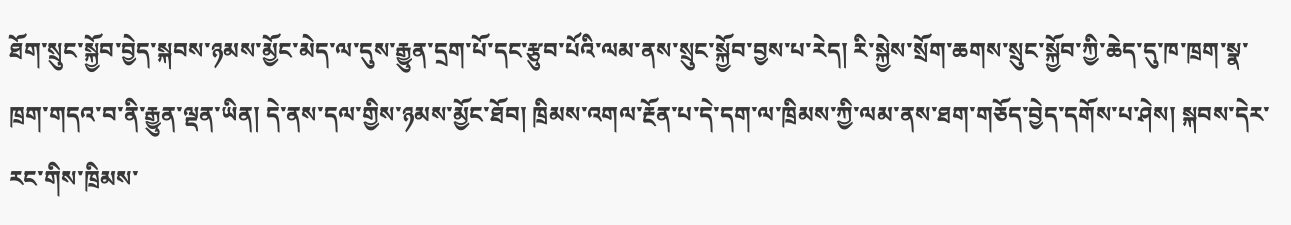ཐོག་སྲུང་སྐྱོབ་བྱེད་སྐབས་ཉམས་མྱོང་མེད་ལ་དུས་རྒྱུན་དྲག་པོ་དང་རྩུབ་པོའི་ལམ་ནས་སྲུང་སྐྱོབ་བྱས་པ་རེད། རི་སྐྱེས་སྲོག་ཆགས་སྲུང་སྐྱོབ་ཀྱི་ཆེད་དུ་ཁ་ཁྲག་སྣ་ཁྲག་གདའ་བ་ནི་རྒྱུན་ལྡན་ཡིན། དེ་ནས་དལ་གྱིས་ཉམས་མྱོང་ཐོབ། ཁྲིམས་འགལ་རྔོན་པ་དེ་དག་ལ་ཁྲིམས་ཀྱི་ལམ་ནས་ཐག་གཅོད་བྱེད་དགོས་པ་ཤེས། སྐབས་དེར་རང་གིས་ཁྲིམས་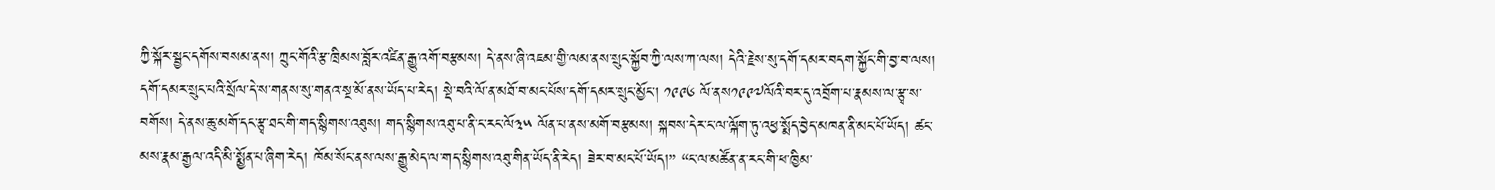ཀྱི་སྐོར་སྦྱང་དགོས་བསམ་ནས། ཀྲུང་གོའི་རྩ་ཁྲིམས་བློར་འཛིན་རྒྱུ་འགོ་བརྩམས། དེ་ནས་ཞི་འཇམ་གྱི་ལམ་ནས་སྲུང་སྐྱོབ་ཀྱི་ལས་ཀ་ལས། དེའི་རྗེས་སུ་དགོ་དམར་བདག་སྐྱོང་གི་བྱ་བ་ལས། དགོ་དམར་སྲུང་པའི་སྲོལ་དེ་ས་གནས་སུ་གནའ་སྔ་མོ་ནས་ཡོད་པ་རེད། སྡེ་བའི་ལོ་ན་མཐོ་བ་མང་པོས་དགོ་དམར་སྲུང་མྱོང་། ༡༩༩༦ ལོ་ནས༡༩༩༧ལོའི་བར་དུ་འབྲོག་པ་རྣམས་ལ་རྩྭ་ས་བགོས། དེ་ནས་ཆུ་མགོ་དང་རྩྭ་ཐང་གི་གད་སྙིགས་འཐུས། གད་སྙིགས་འཐུ་པ་ནི་ང་རང་ལོ༣༥ ལོན་པ་ནས་མགོ་བརྩམས། སྐབས་དེར་ང་ལ་ལྐོག་ཏུ་འཕྱ་སྨོད་བྱེད་མཁན་ནི་མང་པོ་ཡོད། ཚང་མས་རྣམ་རྒྱལ་འདི་མི་སྨྱོན་པ་ཞིག་རེད། ཁོམ་སོང་ནས་ལས་རྒྱུ་མེད་ལ་གད་སྙིགས་འཐུ་གིན་ཡོད་ནི་རེད། ཟེར་བ་མང་པོ་ཡོད།” “ང་ལ་མཚོན་ན་རང་གི་ཕ་ཁྱིམ་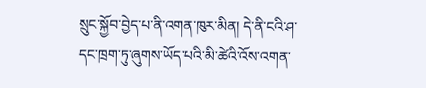སྲུང་སྐྱོབ་བྱེད་པ་ནི་འགན་ཁུར་མིན། དེ་ནི་ངའི་ཤ་དང་ཁྲག་ཏུ་ཞུགས་ཡོད་པའི་མི་ཚེའི་འོས་འགན་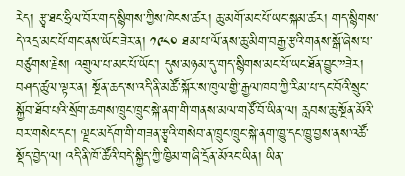རེད། རྩྭ་ཐང་ཧྲིལ་བོར་གད་སྙིགས་ཀྱིས་ཁེངས་ཚར། ཆུ་མགོ་མང་པོ་ཡང་སྐམ་ཚར། གད་སྙིགས་དེ་འདྲ་མང་པོ་གང་ནས་ཡོང་ཟེར་ན། ༡༩༨༠ ཐམ་པ་ལོ་ནས་ཆུ་མིག་བརྒྱ་རྩའི་གནས་སྒོ་ཞེས་པ་བཙུགས་རྗེས། འགྲུལ་པ་མང་པོ་ཡོང་། དུས་མཉམ་དུ་གད་སྙིགས་མང་པོ་ཡང་ཐོན་བྱུང་”ཟེར།
བཤད་ཚུལ་ལྟར་ན། སྔོན་ཆད་ས་འདི་ནི་མཚོ་སྐོར་ས་ཁུལ་གྱི་རྒྱལ་ཁབ་ཀྱི་རིམ་པ་དང་བོའི་སྲུང་སྐྱོབ་ཐོབ་པའི་སྲོག་ཆགས་ཁྲུང་ཁྲུང་སྐེ་ནག་གི་གནས་མལ་གཙོ་བོ་ཡིན་ལ། རླབས་ཆུ་སྔོན་མོའི་བར་གསེང་དང་། ལྗང་མདོག་གི་གཟན་རྩྭའི་གསེབ་ན་ཁྲུང་ཁྲུང་སྐེ་ནག་ཁྱུ་དང་ཁྱུ་བྱས་ནས་འཚོ་སྡོད་བྱེད་ལ། འདི་ནི་ཁོ་ཚོའི་བདེ་སྐྱིད་ཀྱི་ཁྱིམ་གཞི་དྲོན་མོའང་ཡིན། ཡིན་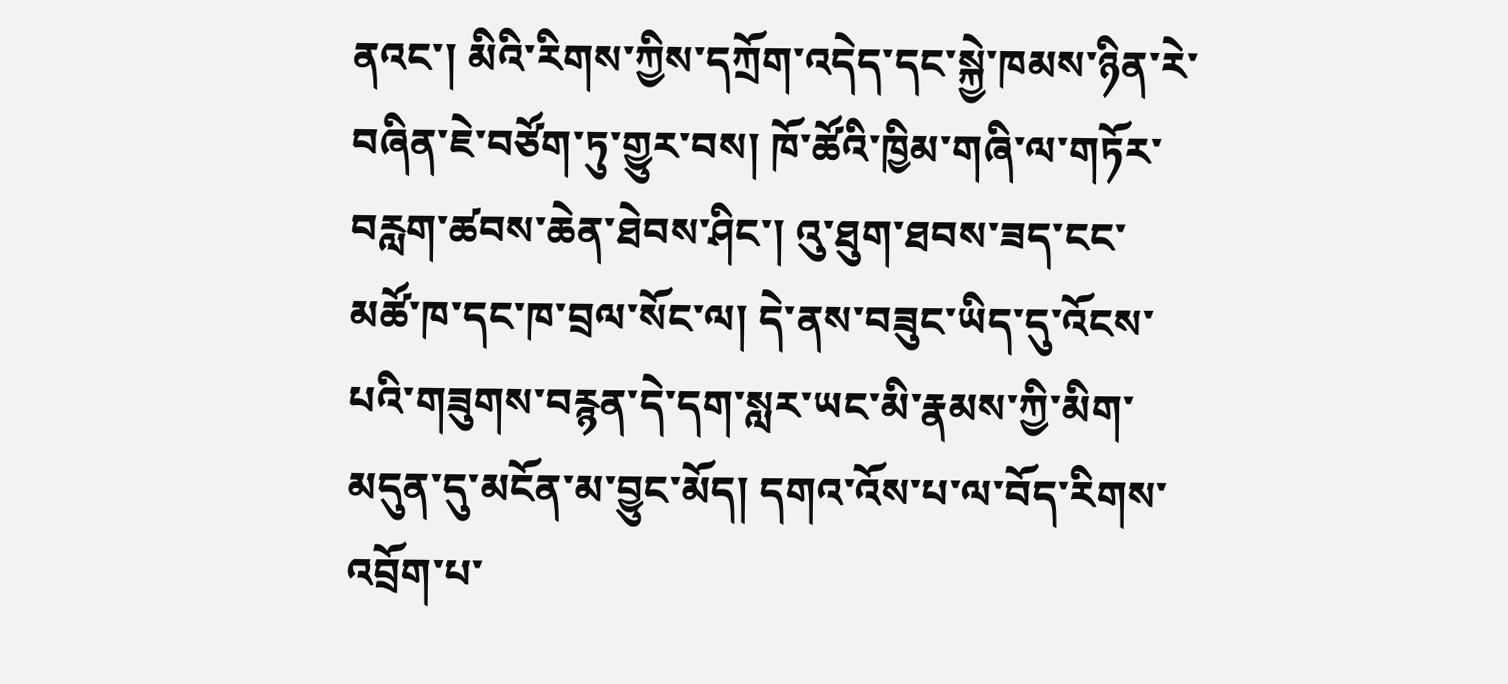ནའང་། མིའི་རིགས་ཀྱིས་དཀྲོག་འདེད་དང་སྐྱེ་ཁམས་ཉིན་རེ་བཞིན་ཇེ་བཙོག་ཏུ་གྱུར་བས། ཁོ་ཚོའི་ཁྱིམ་གཞི་ལ་གཏོར་བརླག་ཚབས་ཆེན་ཐེབས་ཤིང་། འུ་ཐུག་ཐབས་ཟད་ངང་མཚོ་ཁ་དང་ཁ་བྲལ་སོང་ལ། དེ་ནས་བཟུང་ཡིད་དུ་འོངས་པའི་གཟུགས་བརྙན་དེ་དག་སླར་ཡང་མི་རྣམས་ཀྱི་མིག་མདུན་དུ་མངོན་མ་བྱུང་མོད། དགའ་འོས་པ་ལ་བོད་རིགས་འབྲོག་པ་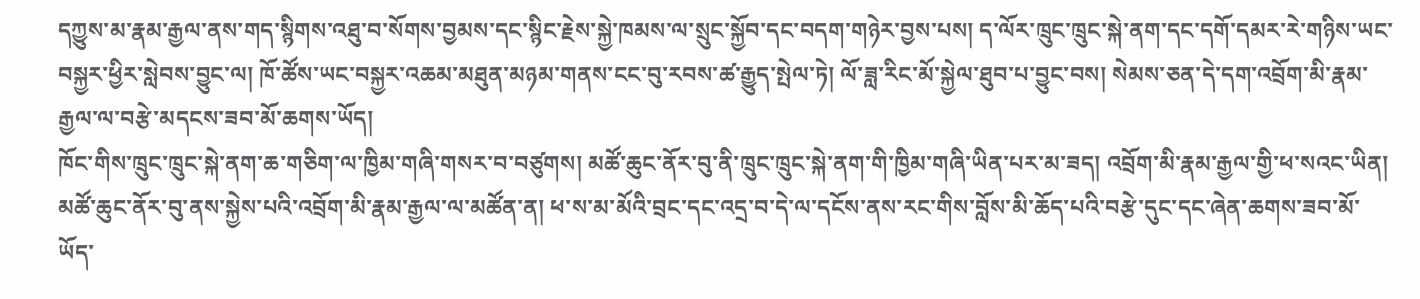དཀྱུས་མ་རྣམ་རྒྱལ་ནས་གད་སྙིགས་འཐུ་བ་སོགས་བྱམས་དང་སྙིང་རྗེས་སྐྱེ་ཁམས་ལ་སྲུང་སྐྱོབ་དང་བདག་གཉེར་བྱས་པས། ད་ལོར་ཁྲུང་ཁྲུང་སྐེ་ནག་དང་དགོ་དམར་རེ་གཉིས་ཡང་བསྐྱར་ཕྱིར་སླེབས་བྱུང་ལ། ཁོ་ཚོས་ཡང་བསྐྱར་འཆམ་མཐུན་མཉམ་གནས་ངང་བུ་རབས་ཚ་རྒྱུད་སྤེལ་ཏེ། ལོ་ཟླ་རིང་མོ་སྐྱེལ་ཐུབ་པ་བྱུང་བས། སེམས་ཅན་དེ་དག་འབྲོག་མི་རྣམ་རྒྱལ་ལ་བརྩེ་མདངས་ཟབ་མོ་ཆགས་ཡོད།
ཁོང་གིས་ཁྲུང་ཁྲུང་སྐེ་ནག་ཆ་གཅིག་ལ་ཁྱིམ་གཞི་གསར་བ་བཙུགས། མཚོ་ཆུང་ནོར་བུ་ནི་ཁྲུང་ཁྲུང་སྐེ་ནག་གི་ཁྱིམ་གཞི་ཡིན་པར་མ་ཟད། འབྲོག་མི་རྣམ་རྒྱལ་གྱི་ཕ་སའང་ཡིན། མཚོ་ཆུང་ནོར་བུ་ནས་སྐྱེས་པའི་འབྲོག་མི་རྣམ་རྒྱལ་ལ་མཚོན་ན། ཕ་ས་མ་མོའི་བྲང་དང་འདྲ་བ་དེ་ལ་དངོས་ནས་རང་གིས་བློས་མི་ཆོད་པའི་བརྩེ་དུང་དང་ཞེན་ཆགས་ཟབ་མོ་ཡོད་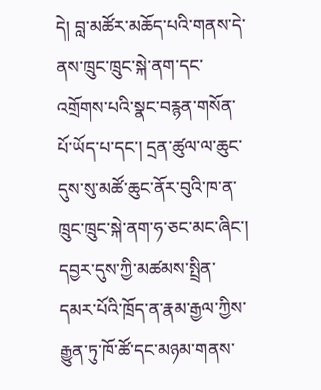དེ། བླ་མཚོར་མཆོད་པའི་གནས་དེ་ནས་ཁྲུང་ཁྲུང་སྐེ་ནག་དང་འགྲོགས་པའི་སྣང་བརྙན་གསོན་པོ་ཡོད་པ་དང་། དྲན་ཚུལ་ལ་ཆུང་དུས་སུ་མཚོ་ཆུང་ནོར་བུའི་ཁ་ན་ཁྲུང་ཁྲུང་སྐེ་ནག་ཧ་ཅང་མང་ཞིང་། དབྱར་དུས་ཀྱི་མཚམས་སྤྲིན་དམར་པོའི་ཁྲོད་ན་རྣམ་རྒྱལ་ཀྱིས་རྒྱུན་ཏུ་ཁོ་ཚོ་དང་མཉམ་གནས་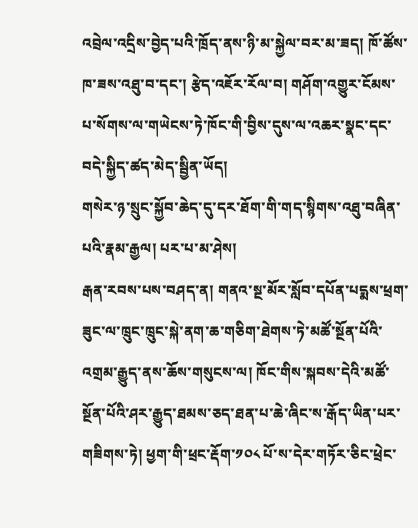འབྲེལ་འདྲིས་བྱེད་པའི་ཁྲོད་ནས་ཉི་མ་སྐྱེལ་བར་མ་ཟད། ཁོ་ཚོས་ཁ་ཟས་འཐུ་བ་དང་། རྩེད་འཇོར་རོལ་བ། གཤོག་འགྱུར་ངོམས་པ་སོགས་ལ་གཡེངས་ཏེ་ཁོང་གི་བྱིས་དུས་ལ་འཆར་སྣང་དང་བདེ་སྐྱིད་ཚད་མེད་སྦྱིན་ཡོད།
གསེར་ཉ་སྲུང་སྐྱོབ་ཆེད་དུ་དར་ཐོག་གི་གད་སྙིགས་འཐུ་བཞིན་པའི་རྣམ་རྒྱལ། པར་པ་མ་ཤེས།
རྒན་རབས་པས་བཤད་ན། གནའ་སྔ་མོར་སློབ་དཔོན་པདྨས་ཕྲག་ཟུང་ལ་ཁྲུང་ཁྲུང་སྐེ་ནག་ཆ་གཅིག་ཐེགས་ཏེ་མཚོ་སྔོན་པོའི་འགྲམ་རྒྱུད་ནས་ཆོས་གསུངས་ལ། ཁོང་གིས་སྐབས་དེའི་མཚོ་སྔོན་པོའི་ཤར་རྒྱུད་ཐམས་ཅད་ཐན་པ་ཆེ་ཞིང་ས་རྒོད་ཡིན་པར་གཟིགས་ཏེ། ཕྱག་གི་ཕྲང་རྡོག་༡༠༨ པོ་ས་དེར་གཏོར་ཅིང་ཕྲེང་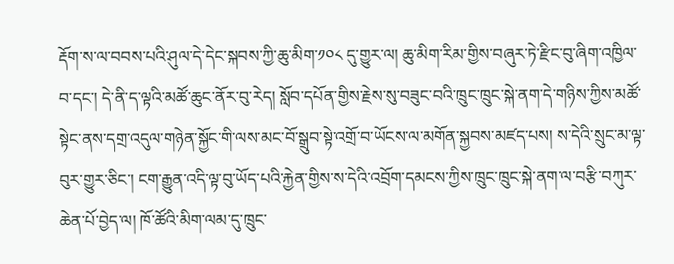རྡོག་ས་ལ་བབས་པའི་ཤུལ་དེ་དེང་སྐབས་ཀྱི་ཆུ་མིག་༡༠༨ དུ་གྱུར་ལ། ཆུ་མིག་རིམ་གྱིས་བཞུར་ཏེ་རྫིང་བུ་ཞིག་འཁྱིལ་བ་དང་། དེ་ནི་ད་ལྟའི་མཚོ་ཆུང་ནོར་བུ་རེད། སློབ་དཔོན་གྱིས་རྗེས་སུ་བཟུང་བའི་ཁྲུང་ཁྲུང་སྐེ་ནག་དེ་གཉིས་ཀྱིས་མཚོ་སྟེང་ནས་དགྲ་འདུལ་གཉེན་སྐྱོང་གི་ལས་མང་བོ་སྒྲུབ་སྟེ་འགྲོ་བ་ཡོངས་ལ་མགོན་སྐྱབས་མཛད་པས། ས་དེའི་སྲུང་མ་ལྟ་བུར་གྱུར་ཅིང་། ངག་རྒྱུན་འདི་ལྟ་བུ་ཡོད་པའི་རྐྱེན་གྱིས་ས་དེའི་འབྲོག་དམངས་ཀྱིས་ཁྲུང་ཁྲུང་སྐེ་ནག་ལ་བརྩི་བཀུར་ཆེན་པོ་བྱེད་ལ། ཁོ་ཚོའི་མིག་ལམ་དུ་ཁྲུང་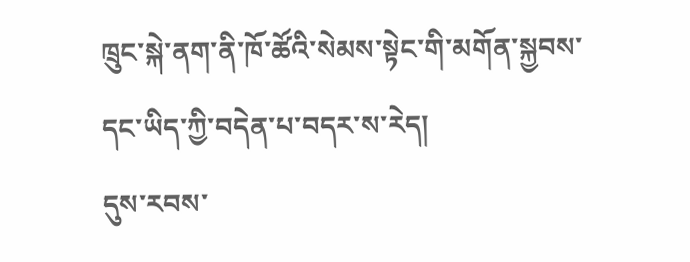ཁྲུང་སྐེ་ནག་ནི་ཁོ་ཚོའི་སེམས་སྟེང་གི་མགོན་སྐྱབས་དང་ཡིད་ཀྱི་བདེན་པ་བདར་ས་རེད།
དུས་རབས་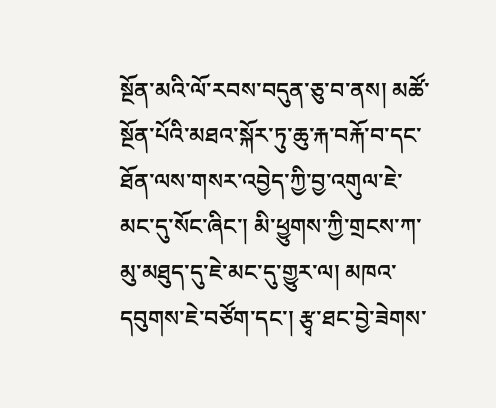སྔོན་མའི་ལོ་རབས་བདུན་ཅུ་བ་ནས། མཚོ་སྔོན་པོའི་མཐའ་སྐོར་ཏུ་ཆུ་རྐ་བརྐོ་བ་དང་ཐོན་ལས་གསར་འབྱེད་ཀྱི་བྱ་འགུལ་ཇེ་མང་དུ་སོང་ཞིང་། མི་ཕྱུགས་ཀྱི་གྲངས་ཀ་མུ་མཐུད་དུ་ཇེ་མང་དུ་གྱུར་ལ། མཁའ་དབུགས་ཇེ་བཙོག་དང་། རྩྭ་ཐང་བྱེ་ཟེགས་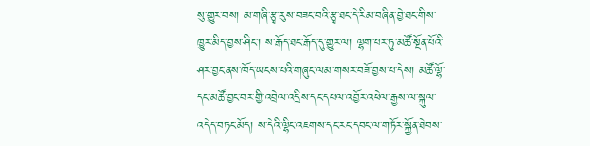སུ་གྱུར་བས། མ་གཞི་རྩྭ་རུས་བཟང་བའི་རྩྭ་ཐང་དེ་རིམ་བཞིན་བྱེ་ཐང་གིས་ཁྱུར་མིད་བྱས་ཤིང་། ས་རྒོད་ཐང་རྒོད་དུ་གྱུར་ལ། ལྷག་པར་ཏུ་མཚོ་སྔོན་པོའི་ཤར་བྱང་ནས་ཁོད་ཡངས་པའི་གཞུང་ལམ་གསར་བཟོ་བྱས་པ་དེས། མཚོ་ལྷོ་དང་མཚོ་བྱང་བར་གྱི་འབྲེལ་འདྲིས་དང་དཔལ་འབྱོར་འཕེལ་རྒྱས་ལ་སྐུལ་འདེད་བཏང་མོད། ས་དེའི་ལྷིང་འཇགས་དང་རང་དབང་ལ་གཏོར་སྐྱོན་ཐེབས་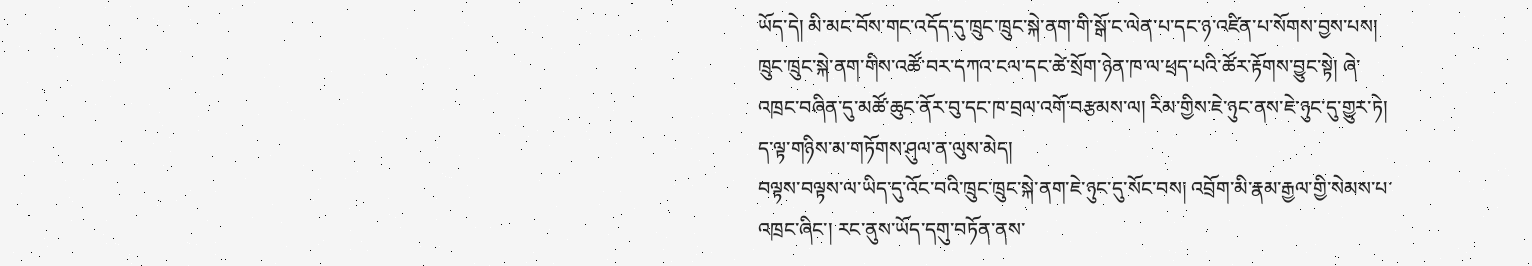ཡོད་དེ། མི་མང་བོས་གང་འདོད་དུ་ཁྲུང་ཁྲུང་སྐེ་ནག་གི་སྒོ་ང་ལེན་པ་དང་ཉ་འཛིན་པ་སོགས་བྱས་པས། ཁྲུང་ཁྲུང་སྐེ་ནག་གིས་འཚོ་བར་དཀའ་ངལ་དང་ཚེ་སྲོག་ཉེན་ཁ་ལ་ཕྲད་པའི་ཚོར་རྟོགས་བྱུང་སྟེ། ཞེ་འཁྲང་བཞིན་དུ་མཚོ་ཆུང་ནོར་བུ་དང་ཁ་བྲལ་འགོ་བརྩམས་ལ། རིམ་གྱིས་ཇེ་ཉུང་ནས་ཇེ་ཉུང་དུ་གྱུར་ཏེ། ད་ལྟ་གཉིས་མ་གཏོགས་ཤུལ་ན་ལུས་མེད།
བལྟས་བལྟས་ལ་ཡིད་དུ་འོང་བའི་ཁྲུང་ཁྲུང་སྐེ་ནག་ཇེ་ཉུང་དུ་སོང་བས། འབྲོག་མི་རྣམ་རྒྱལ་གྱི་སེམས་པ་འཁྲང་ཞིང་། རང་ནུས་ཡོད་དགུ་བཏོན་ནས་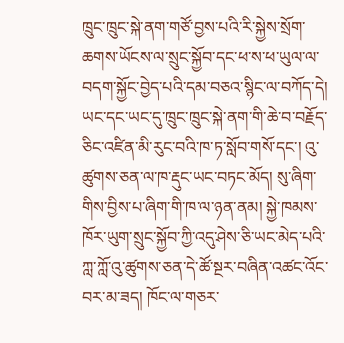ཁྲུང་ཁྲུང་སྐེ་ནག་གཙོ་བྱས་པའི་རི་སྐྱེས་སྲོག་ཆགས་ཡོངས་ལ་སྲུང་སྐྱོབ་དང་ཕ་ས་ཕ་ཡུལ་ལ་བདག་སྐྱོང་བྱེད་པའི་དམ་བཅའ་སྙིང་ལ་བཀོད་དེ། ཡང་དང་ཡང་དུ་ཁྲུང་ཁྲུང་སྐེ་ནག་གི་ཆེ་བ་བརྗོད་ཅིང་འཛིན་མི་རུང་བའི་ཁ་ཏ་སློབ་གསོ་དང་། འུ་ཚུགས་ཅན་ལ་ཁ་རྡུང་ཡང་བཏང་མོད། སུ་ཞིག་གིས་བྱིས་པ་ཞིག་གི་ཁ་ལ་ཉན་ནམ། སྐྱེ་ཁམས་ཁོར་ཡུག་སྲུང་སྐྱོབ་ཀྱི་འདུ་ཤེས་ཅི་ཡང་མེད་པའི་ཀླ་ཀློ་འུ་ཚུགས་ཅན་དེ་ཚོ་སྔར་བཞིན་འཚང་འོང་བར་མ་ཟད། ཁོང་ལ་གཅར་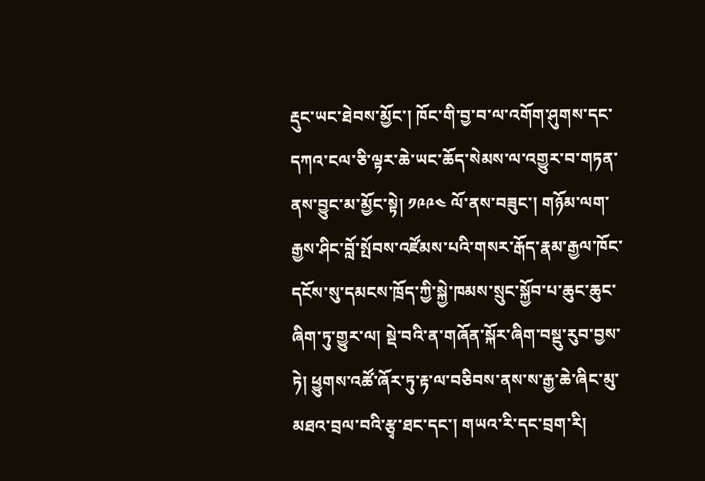རྡུང་ཡང་ཐེབས་མྱོང་། ཁོང་གི་བྱ་བ་ལ་འགོག་ཤུགས་དང་དཀའ་ངལ་ཅི་ལྟར་ཆེ་ཡང་ཆོད་སེམས་ལ་འགྱུར་བ་གཏན་ནས་བྱུང་མ་མྱོང་སྟེ། ༡༩༩༤ ལོ་ནས་བཟུང་། གཉོམ་ལག་རྒྱས་ཤིང་བློ་སྤོབས་འཛོམས་པའི་གསར་རྒོད་རྣམ་རྒྱལ་ཁོང་དངོས་སུ་དམངས་ཁྲོད་ཀྱི་སྐྱེ་ཁམས་སྲུང་སྐྱོབ་པ་ཆུང་ཆུང་ཞིག་ཏུ་གྱུར་ལ། སྡེ་བའི་ན་གཞོན་སྐོར་ཞིག་བསྡུ་རུབ་བྱས་ཏེ། ཕྱུགས་འཚོ་ཞོར་ཏུ་རྟ་ལ་བཅིབས་ནས་ས་རྒྱ་ཆེ་ཞིང་མུ་མཐའ་བྲལ་བའི་རྩྭ་ཐང་དང་། གཡའ་རི་དང་བྲག་རི།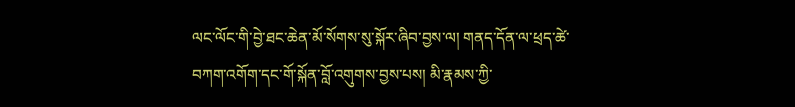ལང་ལོང་གི་བྱེ་ཐང་ཆེན་མོ་སོགས་སུ་སྐོར་ཞིབ་བྱས་ལ། གནད་དོན་ལ་ཕྲད་ཚེ་བཀག་འགོག་དང་གོ་སྐོན་བློ་འགུགས་བྱས་པས། མི་རྣམས་ཀྱི་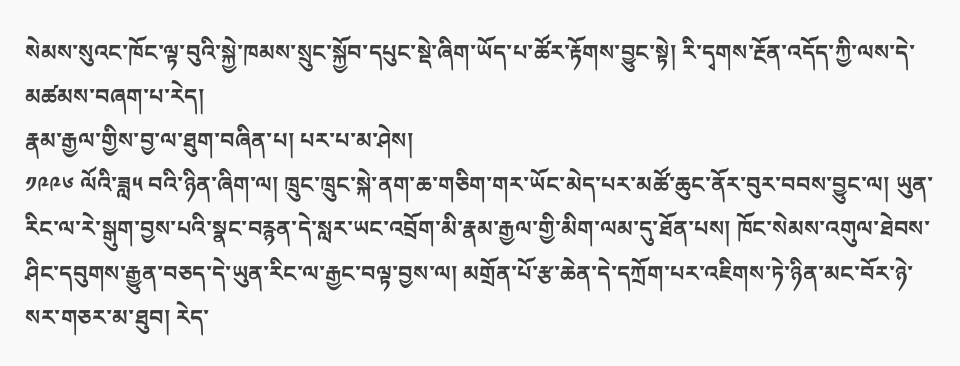སེམས་སུའང་ཁོང་ལྟ་བུའི་སྐྱེ་ཁམས་སྲུང་སྐྱོབ་དཔུང་སྡེ་ཞིག་ཡོད་པ་ཚོར་རྟོགས་བྱུང་སྟེ། རི་དྭགས་རྔོན་འདོད་ཀྱི་ལས་དེ་མཚམས་བཞག་པ་རེད།
རྣམ་རྒྱལ་གྱིས་བྱ་ལ་ཐུག་བཞིན་པ། པར་པ་མ་ཤེས།
༡༩༩༦ ལོའི་ཟླ༥ བའི་ཉིན་ཞིག་ལ། ཁྲུང་ཁྲུང་སྐེ་ནག་ཆ་གཅིག་གར་ཡོང་མེད་པར་མཚོ་ཆུང་ནོར་བུར་བབས་བྱུང་ལ། ཡུན་རིང་ལ་རེ་སྒུག་བྱས་པའི་སྣང་བརྙན་དེ་སླར་ཡང་འབྲོག་མི་རྣམ་རྒྱལ་གྱི་མིག་ལམ་དུ་ཐོན་པས། ཁོང་སེམས་འགུལ་ཐེབས་ཤིང་དབུགས་རྒྱུན་བཅད་དེ་ཡུན་རིང་ལ་རྒྱང་བལྟ་བྱས་ལ། མགྲོན་པོ་རྩ་ཆེན་དེ་དཀྲོག་པར་འཇིགས་ཏེ་ཉིན་མང་བོར་ཉེ་སར་གཅར་མ་ཐུབ། རེད་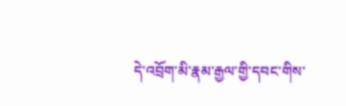དེ་འབྲོག་མི་རྣམ་རྒྱལ་གྱི་དབང་གིས་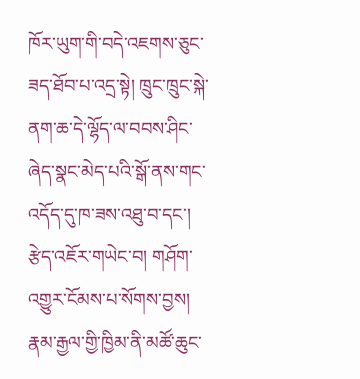ཁོར་ཡུག་གི་བདེ་འཇགས་ཅུང་ཟད་ཐོབ་པ་འདྲ་སྟེ། ཁྲུང་ཁྲུང་སྐེ་ནག་ཆ་དེ་ལྷོད་ལ་བབས་ཤིང་ཞེད་སྣང་མེད་པའི་སྒོ་ནས་གང་འདོད་དུ་ཁ་ཟས་འཐུ་བ་དང་། རྩེད་འཇོར་གཡེང་བ། གཤོག་འགྱུར་ངོམས་པ་སོགས་བྱས། རྣམ་རྒྱལ་གྱི་ཁྱིམ་ནི་མཚོ་ཆུང་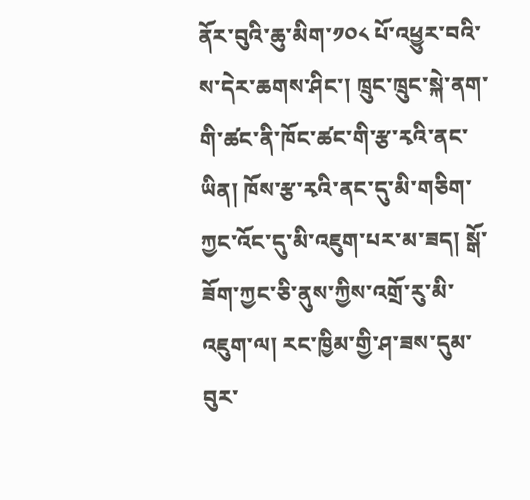ནོར་བུའི་ཆུ་མིག་༡༠༨ པོ་འཕྱུར་བའི་ས་དེར་ཆགས་ཤིང་། ཁྲུང་ཁྲུང་སྐེ་ནག་གི་ཚང་ནི་ཁོང་ཚང་གི་རྩ་རྭའི་ནང་ཡིན། ཁོས་རྩ་རྭའི་ནང་དུ་མི་གཅིག་ཀྱང་འོང་དུ་མི་འཇུག་པར་མ་ཟད། སྒོ་ཟོག་ཀྱང་ཅི་ནུས་ཀྱིས་འགྲོ་རུ་མི་འཇུག་ལ། རང་ཁྱིམ་གྱི་ཤ་ཟས་དུམ་བུར་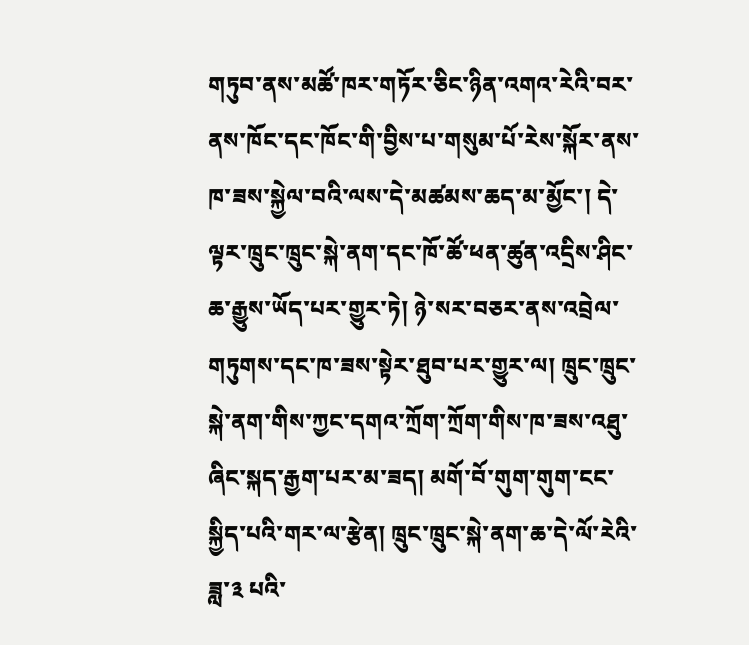གཏུབ་ནས་མཚོ་ཁར་གཏོར་ཅིང་ཉིན་འགའ་རེའི་བར་ནས་ཁོང་དང་ཁོང་གི་བྱིས་པ་གསུམ་པོ་རེས་སྐོར་ནས་ཁ་ཟས་སྐྱེལ་བའི་ལས་དེ་མཚམས་ཆད་མ་མྱོང་། དེ་ལྟར་ཁྲུང་ཁྲུང་སྐེ་ནག་དང་ཁོ་ཚོ་ཕན་ཚུན་འདྲིས་ཤིང་ཆ་རྒྱུས་ཡོད་པར་གྱུར་ཏེ། ཉེ་སར་བཅར་ནས་འབྲེལ་གཏུགས་དང་ཁ་ཟས་སྟེར་ཐུབ་པར་གྱུར་ལ། ཁྲུང་ཁྲུང་སྐེ་ནག་གིས་ཀྱང་དགའ་ཀྲོག་ཀྲོག་གིས་ཁ་ཟས་འཐུ་ཞིང་སྐད་རྒྱག་པར་མ་ཟད། མགོ་བོ་གུག་གུག་ངང་སྐྱིད་པའི་གར་ལ་རྩེན། ཁྲུང་ཁྲུང་སྐེ་ནག་ཆ་དེ་ལོ་རེའི་ཟླ་༣ པའི་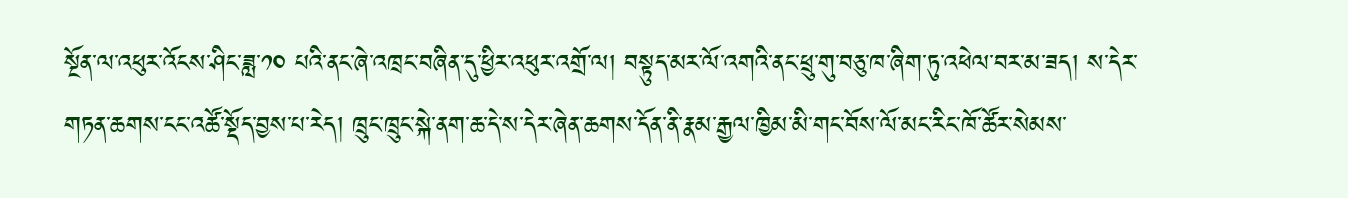སྔོན་ལ་འཕུར་འོངས་ཤིང་ཟླ་༡༠ པའི་ནང་ཞེ་འཁྲང་བཞིན་དུ་ཕྱིར་འཕུར་འགྲོ་ལ། བསྟུད་མར་ལོ་འགའི་ནང་ཕྲུ་གུ་བཅུ་ཁ་ཞིག་ཏུ་འཕེལ་བར་མ་ཟད། ས་དེར་གཏན་ཆགས་ངང་འཚོ་སྡོད་བྱས་པ་རེད། ཁྲུང་ཁྲུང་སྐེ་ནག་ཆ་དེ་ས་དེར་ཞེན་ཆགས་དོན་ནི་རྣམ་རྒྱལ་ཁྱིམ་མི་གང་བོས་ལོ་མང་རིང་ཁོ་ཚོར་སེམས་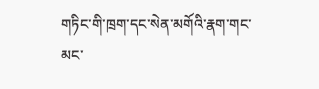གཏིང་གི་ཁྲག་དང་སེན་མགོའི་རྣག་གང་མང་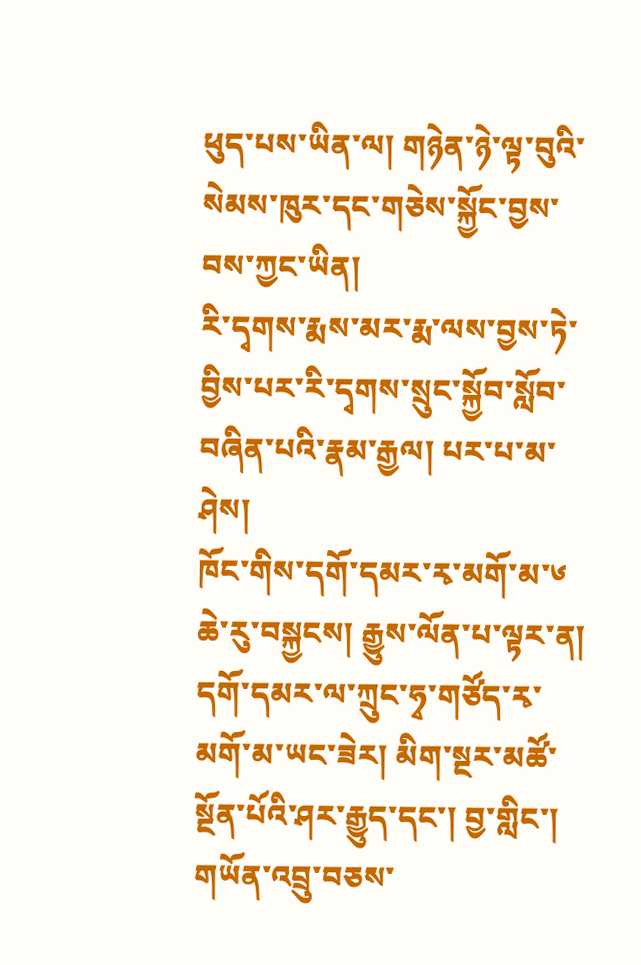ཕུད་པས་ཡིན་ལ། གཉེན་ཉེ་ལྟ་བུའི་སེམས་ཁུར་དང་གཅེས་སྐྱོང་བྱས་བས་ཀྱང་ཡིན།
རི་དྭགས་རྨས་མར་རྨ་ལས་བྱས་ཏེ་བྱིས་པར་རི་དྭགས་སྲུང་སྐྱོབ་སློབ་བཞིན་པའི་རྣམ་རྒྱལ། པར་པ་མ་ཤེས།
ཁོང་གིས་དགོ་དམར་རྭ་མགོ་མ་༦ ཆེ་རུ་བསྐྱངས། རྒྱུས་ལོན་པ་ལྟར་ན། དགོ་དམར་ལ་ཀྲུང་ཧྭ་གཙོད་རྭ་མགོ་མ་ཡང་ཟེར། མིག་སྔར་མཚོ་སྔོན་པོའི་ཤར་རྒྱུད་དང་། བྱ་གླིང་། གཡོན་འབྲུ་བཅས་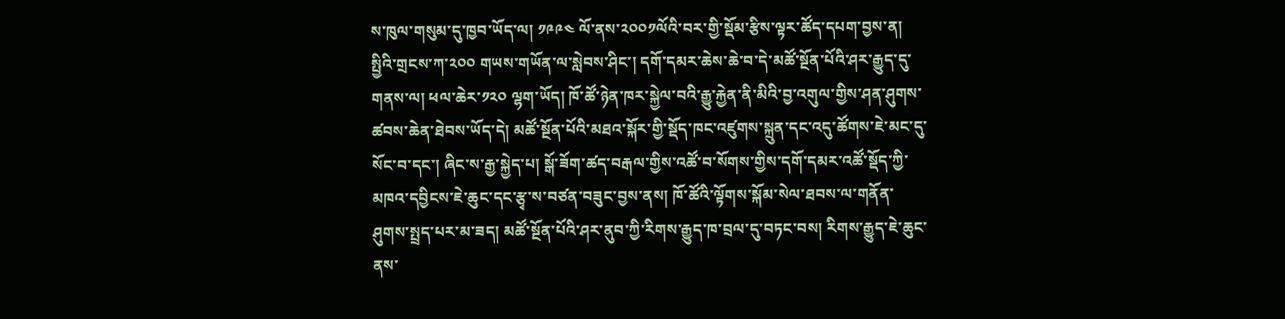ས་ཁུལ་གསུམ་དུ་ཁྱབ་ཡོད་ལ། ༡༩༩༤ ལོ་ནས་༢༠༠༡ལོའི་བར་གྱི་སྡོམ་རྩིས་ལྟར་ཚོད་དཔག་བྱས་ན། སྤྱིའི་གྲངས་ཀ་༢༠༠ གཡས་གཡོན་ལ་སླེབས་ཤིང་། དགོ་དམར་ཆེས་ཆེ་བ་དེ་མཚོ་སྔོན་པོའི་ཤར་རྒྱུད་དུ་གནས་ལ། ཕལ་ཆེར་༡༢༠ ལྷག་ཡོད། ཁོ་ཚོ་ཉེན་ཁར་སྐྱེལ་བའི་རྒྱུ་རྐྱེན་ནི་མིའི་བྱ་འགུལ་གྱིས་ཤན་ཤུགས་ཚབས་ཆེན་ཐེབས་ཡོད་དེ། མཚོ་སྔོན་པོའི་མཐའ་སྐོར་གྱི་སྡོད་ཁང་འཛུགས་སྐྲུན་དང་འདུ་ཚོགས་ཇེ་མང་དུ་སོང་བ་དང་། ཞིང་ས་རྒྱ་སྐྱེད་པ། སྒོ་ཟོག་ཚད་བརྒལ་གྱིས་འཚོ་བ་སོགས་གྱིས་དགོ་དམར་འཚོ་སྡོད་ཀྱི་མཁའ་དབྱིངས་ཇེ་ཆུང་དང་རྩྭ་ས་བཙན་བཟུང་བྱས་ནས། ཁོ་ཚོའི་ལྟོགས་སྐོམ་སེལ་ཐབས་ལ་གནོན་ཤུགས་སྤྲད་པར་མ་ཟད། མཚོ་སྔོན་པོའི་ཤར་ནུབ་ཀྱི་རིགས་རྒྱུད་ཁ་བྲལ་དུ་བཏང་བས། རིགས་རྒྱུད་ཇེ་ཆུང་ནས་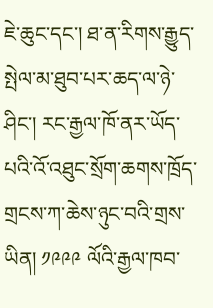ཇེ་ཆུང་དང་། ཐ་ན་རིགས་རྒྱུད་སྤེལ་མ་ཐུབ་པར་ཆད་ལ་ཉེ་ཤིང་། རང་རྒྱལ་ཁོ་ནར་ཡོད་པའི་འོ་འཐུང་སྲོག་ཆགས་ཁྲོད་གྲངས་ཀ་ཆེས་ཉུང་བའི་གྲས་ཡིན། ༡༩༩༩ ལོའི་རྒྱལ་ཁབ་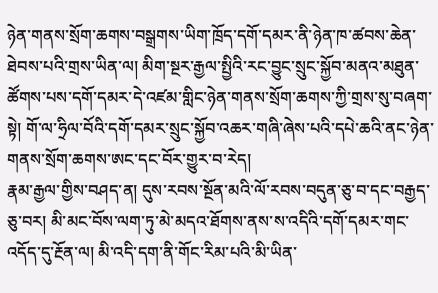ཉེན་གནས་སྲོག་ཆགས་བསྒྲགས་ཡིག་ཁྲོད་དགོ་དམར་ནི་ཉེན་ཁ་ཚབས་ཆེན་ཐེབས་པའི་གྲས་ཡིན་ལ། མིག་སྔར་རྒྱལ་སྤྱིའི་རང་བྱུང་སྲུང་སྐྱོབ་མནའ་མཐུན་ཚོགས་པས་དགོ་དམར་དེ་འཛམ་གླིང་ཉེན་གནས་སྲོག་ཆགས་ཀྱི་གྲས་སུ་བཞག་སྟེ། གོ་ལ་ཧྲིལ་བོའི་དགོ་དམར་སྲུང་སྐྱོབ་འཆར་གཞི་ཞེས་པའི་དཔེ་ཆའི་ནང་ཉེན་གནས་སྲོག་ཆགས་ཨང་དང་བོར་གྱུར་བ་རེད།
རྣམ་རྒྱལ་གྱིས་བཤད་ན། དུས་རབས་སྔོན་མའི་ལོ་རབས་བདུན་ཅུ་བ་དང་བརྒྱད་ཅུ་བར། མི་མང་བོས་ལག་ཏུ་མེ་མདའ་ཐོགས་ནས་ས་འདིའི་དགོ་དམར་གང་འདོད་དུ་རྔོན་ལ། མི་འདི་དག་ནི་གོང་རིམ་པའི་མི་ཡིན་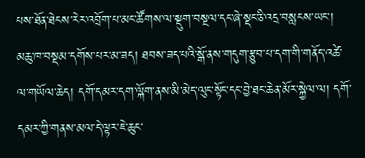པས་ཐོན་ཐེངས་རེར་འབྲོག་པ་མང་ཚོགས་ལ་སྡུག་བསྔལ་དང་ཞེ་སྡང་ཅི་འདྲ་བསླངས་ཡང་། མཆུ་ཁ་བསྡམ་དགོས་པར་མ་ཟད། ཐབས་ཟད་པའི་སྒོ་ནས་གདུག་རྩུབ་པ་དག་གི་གནོད་འཚེ་ལ་གཡོལ་ཆེད། དགོ་དམར་དག་ལྐོག་ནས་མི་མེད་ལུང་སྟོང་དང་བྱེ་ཐང་ཆེན་མོར་སྐྱེལ་ལ། དགོ་དམར་ཀྱི་གནས་མལ་དེ་ལྟར་ཇེ་ཆུང་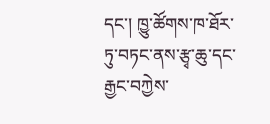དང་། ཁྱུ་ཚོགས་ཁ་ཐོར་ཏུ་བཏང་ནས་རྩྭ་ཆུ་དང་རྒྱང་བཀྱེས་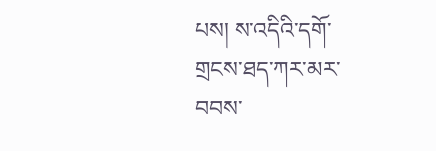པས། ས་འདིའི་དགོ་གྲངས་ཐད་ཀར་མར་བབས་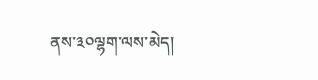ནས་༣༠ལྷག་ལས་མེད།